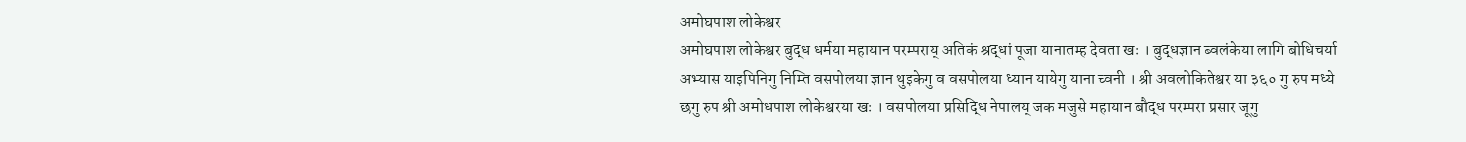अमोघपाश लोकेश्वर
अमोघपाश लोकेश्वर बुद्ध धर्मया महायान परम्पराय् अतिकं श्रद्धां पूजा यानातम्ह देवता खः । बुद्धज्ञान ब्वलंकेया लागि बोधिचर्या अभ्यास याइपिनिगु निम्ति वसपोलया ज्ञान थुइकेगु व वसपोलया ध्यान यायेगु याना च्वनी । श्री अवलोकितेश्वर या ३६० गु रुप मध्ये छगु रुप श्री अमोधपाश लोकेश्वरया खः । वसपोलया प्रसिद्धि नेपालय् जक मजुसे महायान बौद्ध परम्परा प्रसार जूगु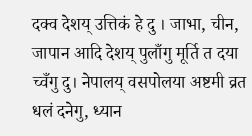दक्व देशय् उत्तिकं हे दु । जाभा, चीन, जापान आदि देशय् पुलाँगु मूर्ति त दया च्वँगु दु। नेपालय् वसपोलया अष्टमी व्रत धलं दनेगु, ध्यान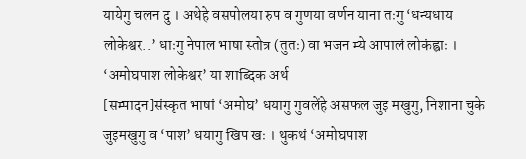यायेगु चलन दु । अथेहे वसपोलया रुप व गुणया वर्णन याना तःगु ‘धन्यधाय लोकेश्वर..’ धाःगु नेपाल भाषा स्तोत्र (तुतः) वा भजन म्ये आपालं लोकंह्वाः ।
‘अमोघपाश लोकेश्वर’ या शाब्दिक अर्थ
[सम्पादन]संस्कृत भाषां ‘अमोघ’ धयागु गुवलेंहे असफल जुइ मखुगु, निशाना चुके जुइमखुगु व ‘पाश’ धयागु खिप खः । थुकथं ‘अमोघपाश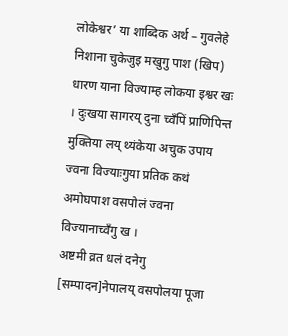लोकेश्वर’ या शाब्दिक अर्थ – गुवलेहे निशाना चुकेजुइ मखुगु पाश (खिप) धारण याना विज्याम्ह लोकया इश्वर खः । दुःखया सागरय् दुना च्वँपिं प्राणिपिन्त मुक्तिया लय् थ्यंकेया अचुक उपाय ज्वना विज्याःगुया प्रतिक कथं अमोघपाश वसपोलं ज्वना विज्यानाच्वँगु ख ।
अष्टमी व्रत धलं दनेगु
[सम्पादन]नेपालय् वसपोलया पूजा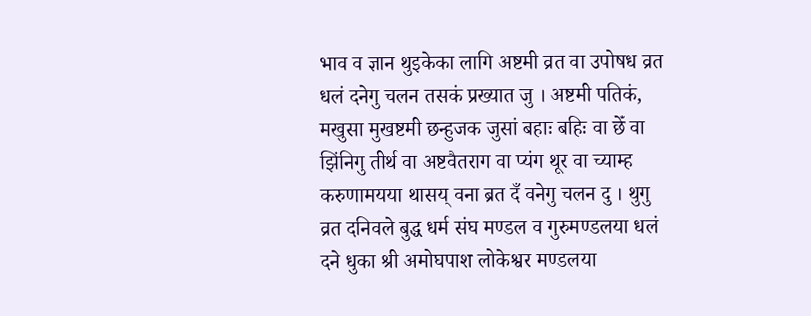भाव व ज्ञान थुइकेका लागि अष्टमी व्रत वा उपोषध व्रत धलं दनेगु चलन तसकं प्रख्यात जु । अष्टमी पतिकं, मखुसा मुखष्टमी छन्हुजक जुसां बहाः बहिः वा छेँ वा झिंनिगु तीर्थ वा अष्टवैतराग वा प्यंग थूर वा च्याम्ह करुणामयया थासय् वना ब्रत दँ वनेगु चलन दु । थुगु व्रत दनिवले बुद्ध धर्म संघ मण्डल व गुरुमण्डलया धलं दने धुका श्री अमोघपाश लोकेश्वर मण्डलया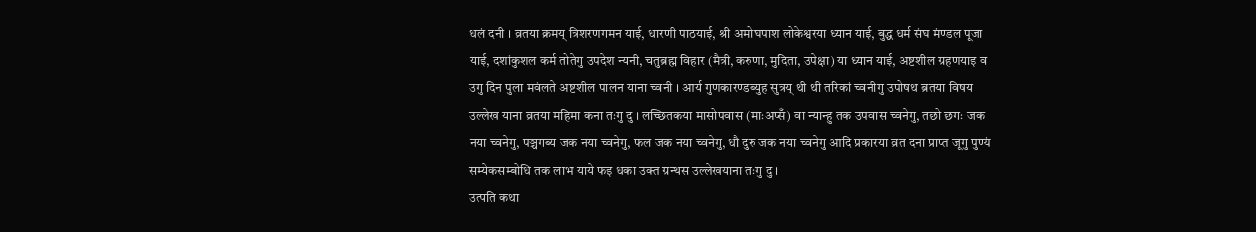धलं दनी । व्रतया क्रमय् त्रिशरणगमन याई, धारणी पाठयाई, श्री अमोघपाश लोकेश्वरया ध्यान याई, बुद्ध धर्म संघ मंण्डल पूजा याई, दशांकुशल कर्म तोतेगु उपदेश न्यनी, चतुब्रह्म विहार (मैत्री, करुणा, मुदिता, उपेक्षा) या ध्यान याई, अष्टशील ग्रहणयाइ व उगु दिन पुला मवंलते अष्टशील पालन याना च्वनी । आर्य गुणकारण्डब्युह सुत्रय् थी थी तरिकां च्वनीगु उपोषथ ब्रतया विषय उल्लेख याना व्रतया महिमा कना तःगु दु । लच्छितकया मासोपवास (माःअप्सँ) वा न्यान्हु तक उपवास च्वनेगु, तछो छगः जक नया च्वनेगु, पञ्चगब्य जक नया च्वनेगु, फल जक नया च्वनेगु, धौ दुरु जक नया च्वनेगु आदि प्रकारया व्रत दना प्राप्त जूगु पुण्यं सम्येकसम्बोधि तक लाभ याये फइ धका उक्त ग्रन्थस उल्लेखयाना तःगु दु ।
उत्पति कथा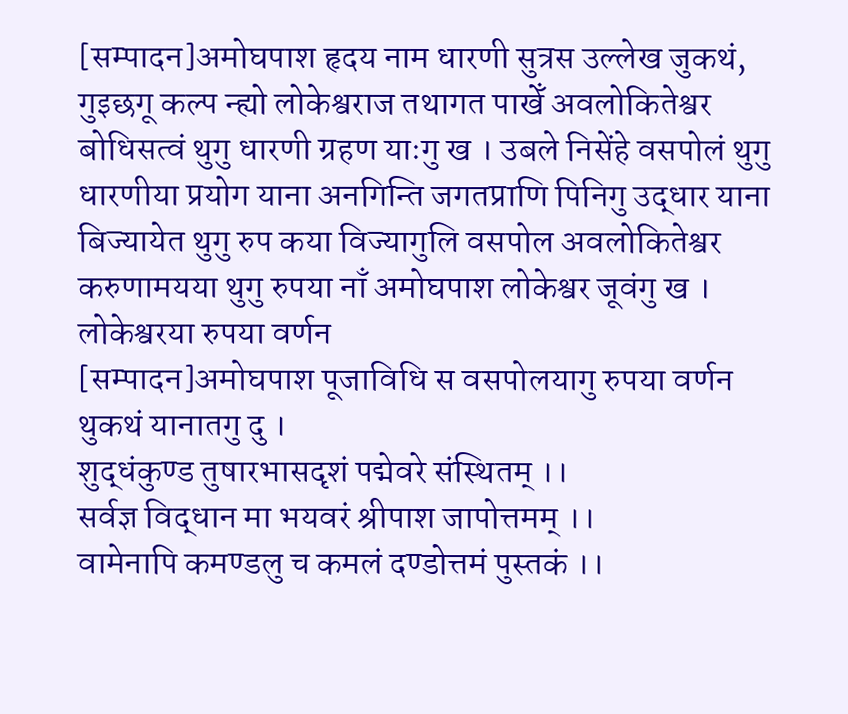[सम्पादन]अमोघपाश हृदय नाम धारणी सुत्रस उल्लेख जुकथं, गुइछगू कल्प न्ह्यो लोकेश्वराज तथागत पाखेँ अवलोकितेश्वर बोधिसत्वं थुगु धारणी ग्रहण याःगु ख । उबले निसेंहे वसपोलं थुगु धारणीया प्रयोग याना अनगिन्ति जगतप्राणि पिनिगु उद्धार याना बिज्यायेत थुगु रुप कया विज्यागुलि वसपोल अवलोकितेश्वर करुणामयया थुगु रुपया नाँ अमोघपाश लोकेश्वर जूवंगु ख ।
लोकेश्वरया रुपया वर्णन
[सम्पादन]अमोघपाश पूजाविधि स वसपोलयागु रुपया वर्णन थुकथं यानातगु दु ।
शुद्धंकुण्ड तुषारभासदृशं पद्मेवरे संस्थितम् ।।
सर्वज्ञ विद्धान मा भयवरं श्रीपाश जापोत्तमम् ।।
वामेनापि कमण्डलु च कमलं दण्डोत्तमं पुस्तकं ।।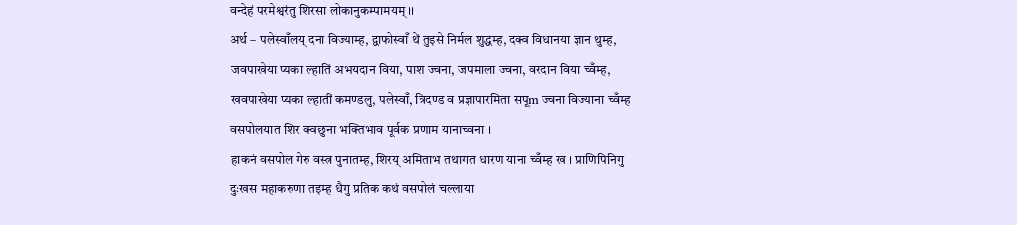वन्देहं परमेश्वरंतु शिरसा लोकानुकम्पामयम् ।।
अर्थ – पलेस्वाँलय् दना विज्याम्ह, द्वाफोस्वाँ थें तुइसे निर्मल शुद्धम्ह, दक्व विधानया ज्ञान थुम्ह, जवपाखेया प्यका ल्हातिं अभयदान विया, पाश ज्वना, जपमाला ज्वना, वरदान विया च्वँम्ह, खवपाखेया प्यका ल्हातीं कमण्डलु, पलेस्वाँ, त्रिदण्ड व प्रज्ञापारमिता सपूm ज्वना विज्याना च्वँम्ह वसपोलयात शिर क्वछुना भक्तिभाव पूर्वक प्रणाम यानाच्वना ।
हाकनं वसपोल गेरु वस्त्र पुनातम्ह, शिरय् अमिताभ तथागत धारण याना च्वँम्ह ख । प्राणिपिनिगु दुःखस महाकरुणा तइम्ह धैगु प्रतिक कथं वसपोलं चल्लाया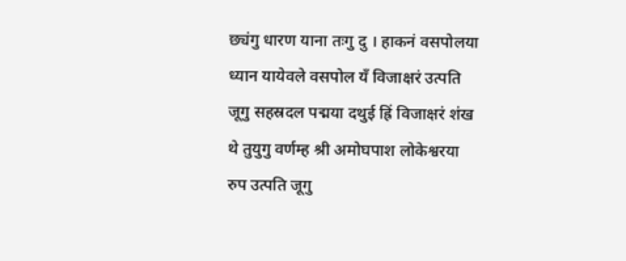छ्यंगु धारण याना तःगु दु । हाकनं वसपोलया ध्यान यायेवले वसपोल यँ विजाक्षरं उत्पति जूगु सहस्रदल पद्मया दथुई ह्रिं विजाक्षरं शंख थे तुयुगु वर्णम्ह श्री अमोघपाश लोकेश्वरया रुप उत्पति जूगु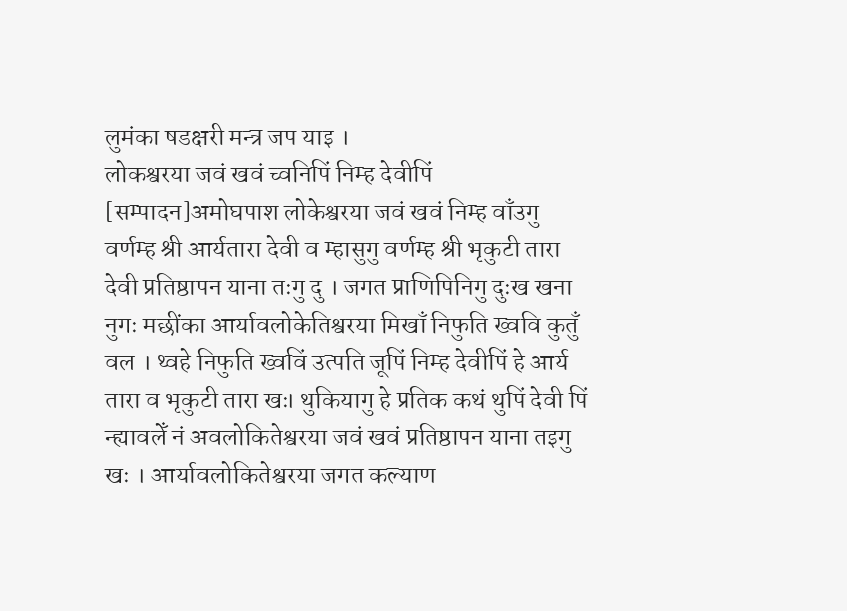लुमंका षडक्षरी मन्त्र जप याइ ।
लोकश्वरया जवं खवं च्वनिपिं निम्ह देवीपिं
[सम्पादन]अमोघपाश लोकेश्वरया जवं खवं निम्ह वाँउगु वर्णम्ह श्री आर्यतारा देवी व म्हासुगु वर्णम्ह श्री भृकुटी तारा देवी प्रतिष्ठापन याना तःगु दु । जगत प्राणिपिनिगु दुःख खना नुगः मछींका आर्यावलोकेतिश्वरया मिखाँ निफुति ख्ववि कुतुँ वल । थ्वहे निफुति ख्वविं उत्पति जूपिं निम्ह देवीपिं हे आर्य तारा व भृकुटी तारा खः। थुकियागु हे प्रतिक कथं थुपिं देवी पिं न्ह्यावलेँ नं अवलोकितेश्वरया जवं खवं प्रतिष्ठापन याना तइगु खः । आर्यावलोकितेश्वरया जगत कल्याण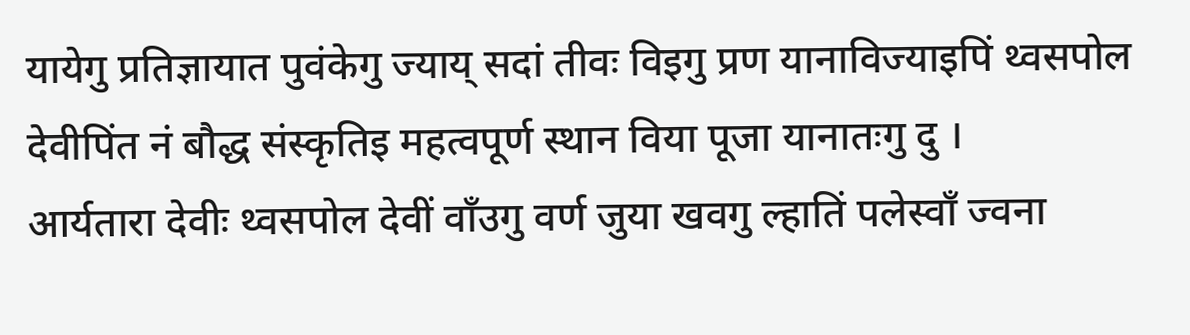यायेगु प्रतिज्ञायात पुवंकेगु ज्याय् सदां तीवः विइगु प्रण यानाविज्याइपिं थ्वसपोल देवीपिंत नं बौद्ध संस्कृतिइ महत्वपूर्ण स्थान विया पूजा यानातःगु दु ।
आर्यतारा देवीः थ्वसपोल देवीं वाँउगु वर्ण जुया खवगु ल्हातिं पलेस्वाँ ज्वना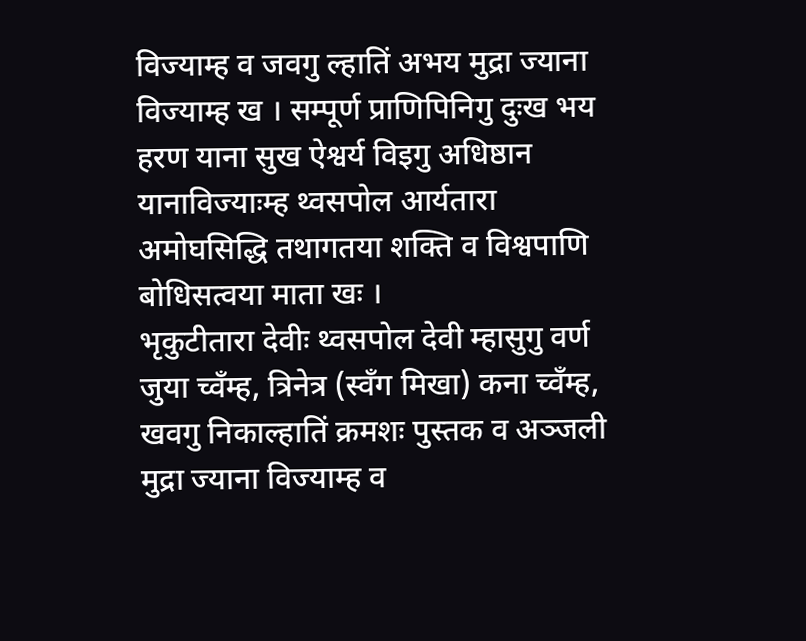विज्याम्ह व जवगु ल्हातिं अभय मुद्रा ज्याना विज्याम्ह ख । सम्पूर्ण प्राणिपिनिगु दुःख भय हरण याना सुख ऐश्वर्य विइगु अधिष्ठान यानाविज्याःम्ह थ्वसपोल आर्यतारा अमोघसिद्धि तथागतया शक्ति व विश्वपाणि बोधिसत्वया माता खः ।
भृकुटीतारा देवीः थ्वसपोल देवी म्हासुगु वर्ण जुया च्वँम्ह, त्रिनेत्र (स्वँग मिखा) कना च्वँम्ह, खवगु निकाल्हातिं क्रमशः पुस्तक व अञ्जली मुद्रा ज्याना विज्याम्ह व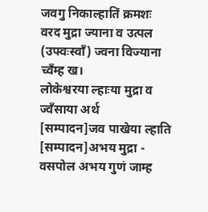जवगु निकाल्हातिं क्रमशः वरद मुद्रा ज्याना व उत्पल (उफ्वःस्वाँ) ज्वना विज्याना च्वँम्ह ख।
लोकेश्वरया ल्हाःया मुद्रा व ज्वँसाया अर्थ
[सम्पादन]जव पाखेया ल्हाति
[सम्पादन]अभय मुद्रा - वसपोल अभय गुणं जाम्ह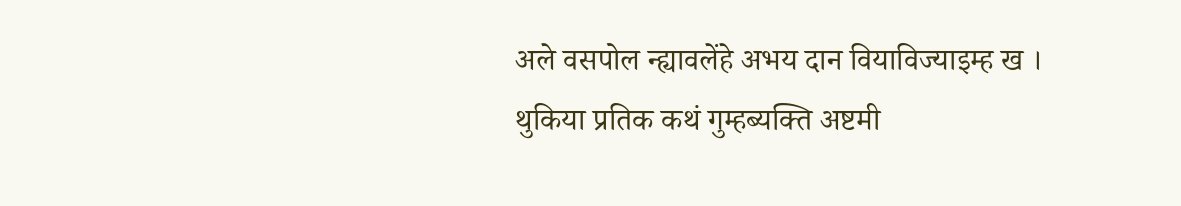अले वसपोल न्ह्यावलेंहे अभय दान वियाविज्याइम्ह ख । थुकिया प्रतिक कथं गुम्हब्यक्ति अष्टमी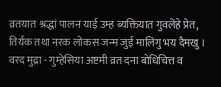व्रतयात श्रद्धां पालन याई उम्ह ब्यक्तियात गुवलेंहे प्रेत, तिर्यक तथा नरक लोकस जन्म जुई मालिगु भय दैमखु ।
वरद मुद्रा - गुम्हेसिया अष्टमी व्रत दना बोधिचित्त व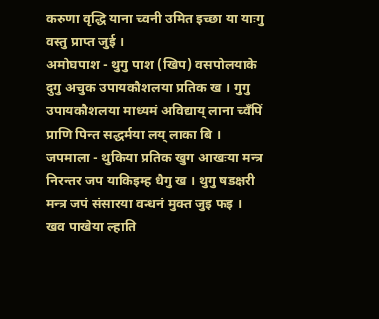करुणा वृद्धि याना च्वनी उमित इच्छा या याःगु वस्तु प्राप्त जुई ।
अमोघपाश - थुगु पाश (खिप) वसपोलयाके दुगु अचुक उपायकौशलया प्रतिक ख । गुगु उपायकौशलया माध्यमं अविद्याय् लाना च्वँपिं प्राणि पिन्त सद्धर्मया लय् लाका बि ।
जपमाला - थुकिया प्रतिक खुग आखःया मन्त्र निरन्तर जप याकिइम्ह धैगु ख । थुगु षडक्षरी मन्त्र जपं संसारया वन्धनं मुक्त जुइ फइ ।
खव पाखेया ल्हाति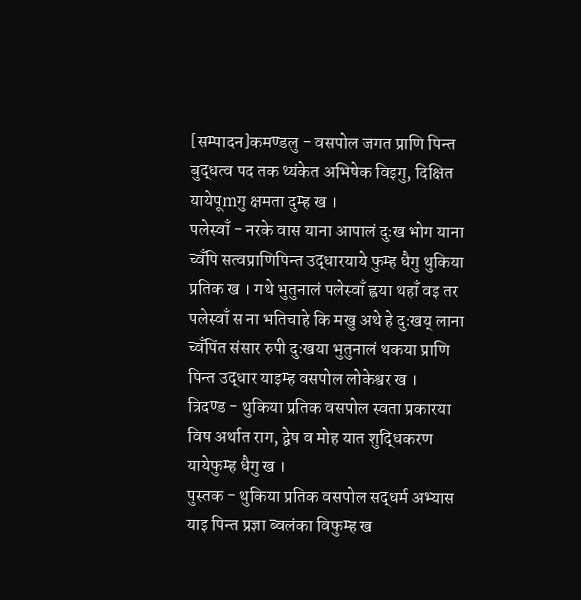[सम्पादन]कमण्डलु - वसपोल जगत प्राणि पिन्त बुद्धत्व पद तक थ्यंकेत अभिषेक विइगु, दिक्षित यायेपूmगु क्षमता दुम्ह ख ।
पलेस्वाँ - नरके वास याना आपालं दुःख भोग याना च्वँपि सत्वप्राणिपिन्त उद्धारयाये फुम्ह धैगु थुकिया प्रतिक ख । गथे भुतुनालं पलेस्वाँ ह्वया थहाँ वइ तर पलेस्वाँ स ना भतिचाहे कि मखु अथे हे दुःखय् लाना च्वँपिंत संसार रुपी दुःखया भुतुनालं थकया प्राणि पिन्त उद्धार याइम्ह वसपोल लोकेश्वर ख ।
त्रिदण्ड - थुकिया प्रतिक वसपोल स्वता प्रकारया विष अर्थात राग, द्वेष व मोह यात शुद्धिकरण यायेफुम्ह धैगु ख ।
पुस्तक - थुकिया प्रतिक वसपोल सद्धर्म अभ्यास याइ पिन्त प्रज्ञा ब्वलंका विफुम्ह ख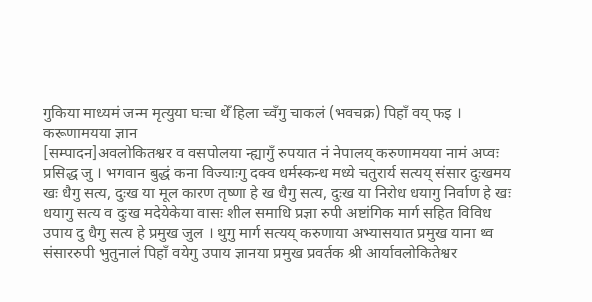गुकिया माध्यमं जन्म मृत्युया घःचा थेँ हिला च्वँगु चाकलं (भवचक्र) पिहाँ वय् फइ ।
करूणामयया ज्ञान
[सम्पादन]अवलोकितश्वर व वसपोलया न्ह्यागुँ रुपयात नं नेपालय् करुणामयया नामं अप्वः प्रसिद्ध जु । भगवान बुद्धं कना विज्याःगु दक्व धर्मस्कन्ध मध्ये चतुरार्य सत्यय् संसार दुःखमय खः धैगु सत्य, दुःख या मूल कारण तृष्णा हे ख धैगु सत्य, दुःख या निरोध धयागु निर्वाण हे खः धयागु सत्य व दुःख मदेयेकेया वासः शील समाधि प्रज्ञा रुपी अष्टांगिक मार्ग सहित विविध उपाय दु धैगु सत्य हे प्रमुख जुल । थुगु मार्ग सत्यय् करुणाया अभ्यासयात प्रमुख याना थ्व संसाररुपी भुतुनालं पिहाँ वयेगु उपाय ज्ञानया प्रमुख प्रवर्तक श्री आर्यावलोकितेश्वर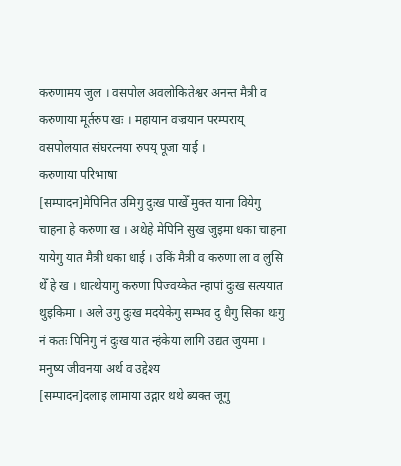करुणामय जुल । वसपोल अवलोकितेश्वर अनन्त मैत्री व करुणाया मूर्तरुप खः । महायान वज्रयान परम्पराय् वसपोलयात संघरत्नया रुपय् पूजा याई ।
करुणाया परिभाषा
[सम्पादन]मेपिनित उमिगु दुःख पाखेँ मुक्त याना वियेगु चाहना हे करुणा ख । अथेहे मेपिनि सुख जुइमा धका चाहना यायेगु यात मैत्री धका धाई । उकिं मैत्री व करुणा ला व लुसि थेँ हे ख । धात्थेयागु करुणा पिज्वय्केत न्हापां दुःख सत्ययात थुइकिमा । अले उगु दुःख मदयेकेगु सम्भव दु धैगु सिका थःगु नं कतः पिनिगु नं दुःख यात न्हंकेया लागि उद्यत जुयमा ।
मनुष्य जीवनया अर्थ व उद्देश्य
[सम्पादन]दलाइ लामाया उद्गार थथे ब्यक्त जूगु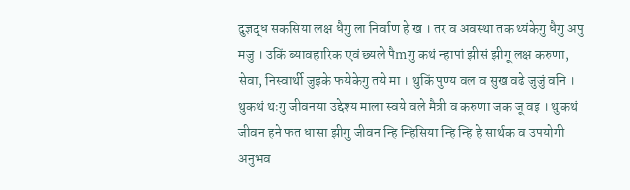दुज्ञद्ध सकसिया लक्ष धैगु ला निर्वाण हे ख । तर व अवस्था तक थ्यंकेगु धैगु अपु मजु । उकिं ब्यावहारिक एवं छ्यले पैmगु कथं न्हापां झीसं झीगू लक्ष करुणा, सेवा, निस्वार्थी जुइके फयेकेगु तये मा । थुकिं पुण्य वल व सुख वढे जुजुं वनि । थुकथं थःगु जीवनया उद्देश्य माला स्वये वले मैत्री व करुणा जक जू वइ । थुकथं जीवन हने फत धासा झीगु जीवन न्हि न्हिसिया न्हि न्हि हे सार्थक व उपयोगी अनुभव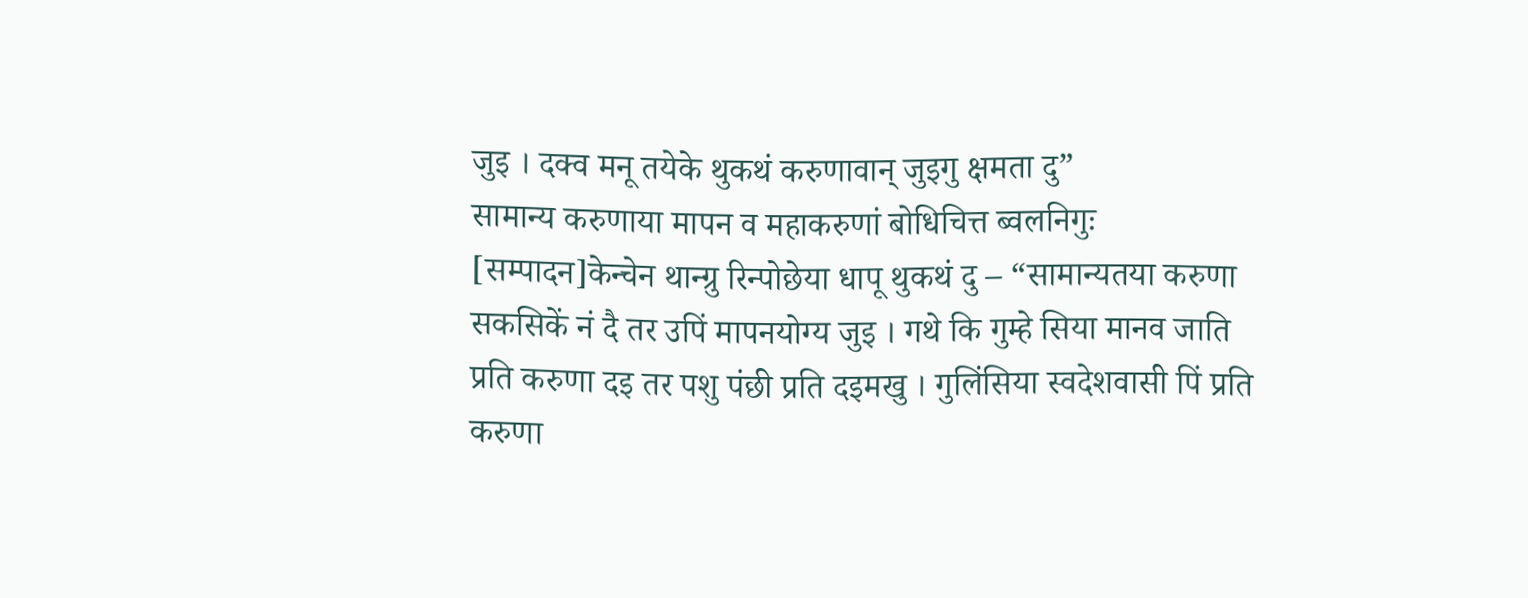जुइ । दक्व मनू तयेके थुकथं करुणावान् जुइगु क्षमता दु”
सामान्य करुणाया मापन व महाकरुणां बोधिचित्त ब्वलनिगुः
[सम्पादन]केन्चेन थान्ग्रु रिन्पोछेया धापू थुकथं दु – “सामान्यतया करुणा सकसिकें नं दै तर उपिं मापनयोग्य जुइ । गथे कि गुम्हे सिया मानव जाति प्रति करुणा दइ तर पशु पंछी प्रति दइमखु । गुलिंसिया स्वदेशवासी पिं प्रति करुणा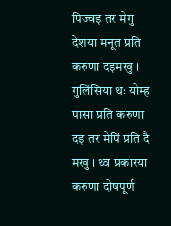पिज्वइ तर मेगु देशया मनूत प्रति करुणा दइमखु । गुलिंसिया थः योम्ह पासा प्रति करुणा दइ तर मेपिं प्रति दै मखु । थ्व प्रकारया करुणा दोषपूर्ण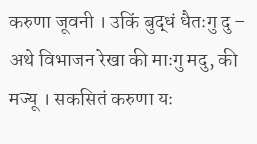करुणा जूवनी । उकिं बुद्धं धैतःगु दु – अथे विभाजन रेखा की माःगु मदु, की मज्यू । सकसितं करुणा यः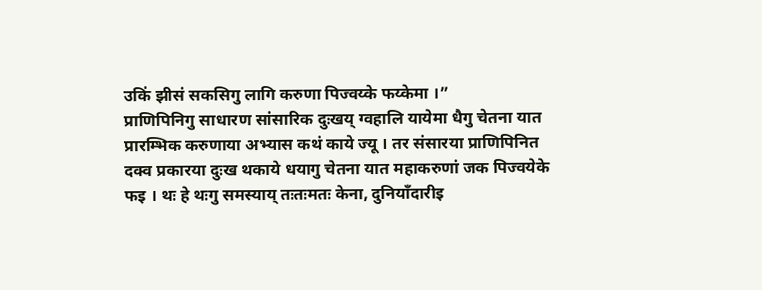उकिं झीसं सकसिगु लागि करुणा पिज्वय्के फय्केमा ।”
प्राणिपिनिगु साधारण सांसारिक दुःखय् ग्वहालि यायेमा धैगु चेतना यात प्रारम्भिक करुणाया अभ्यास कथं काये ज्यू । तर संसारया प्राणिपिनित दक्व प्रकारया दुःख थकाये धयागु चेतना यात महाकरुणां जक पिज्वयेके फइ । थः हे थःगु समस्याय् तःतःमतः केना, दुनियाँदारीइ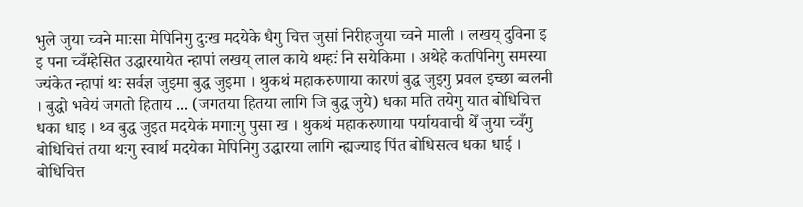भुले जुया च्वने माःसा मेपिनिगु दुःख मदयेके धैगु चित्त जुसां निरीहजुया च्वने माली । लखय् दुविना इ इ पना च्वँम्हेसित उद्धारयायेत न्हापां लखय् लाल काये थम्हःं नि सयेकिमा । अथेहे कतपिनिगु समस्या ज्यंकेत न्हापां थः सर्वज्ञ जुइमा बुद्ध जुइमा । थुकथं महाकरुणाया कारणं बुद्ध जुइगु प्रवल इच्छा ब्वलनी । बुद्धो भवेयं जगतो हिताय ... (जगतया हितया लागि जि बुद्ध जुये) धका मति तयेगु यात बोधिचित्त धका धाइ । थ्व बुद्ध जुइत मदयेकं मगाःगु पुसा ख । थुकथं महाकरुणाया पर्यायवाची थेँ जुया च्वँगु बोधिचित्तं तया थःगु स्वार्थ मदयेका मेपिनिगु उद्धारया लागि न्ह्यज्याइ पिंत बोधिसत्व धका धाई ।
बोधिचित्त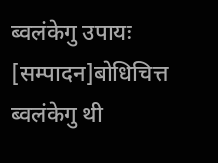ब्वलंकेगु उपायः
[सम्पादन]बोधिचित्त ब्वलंकेगु थी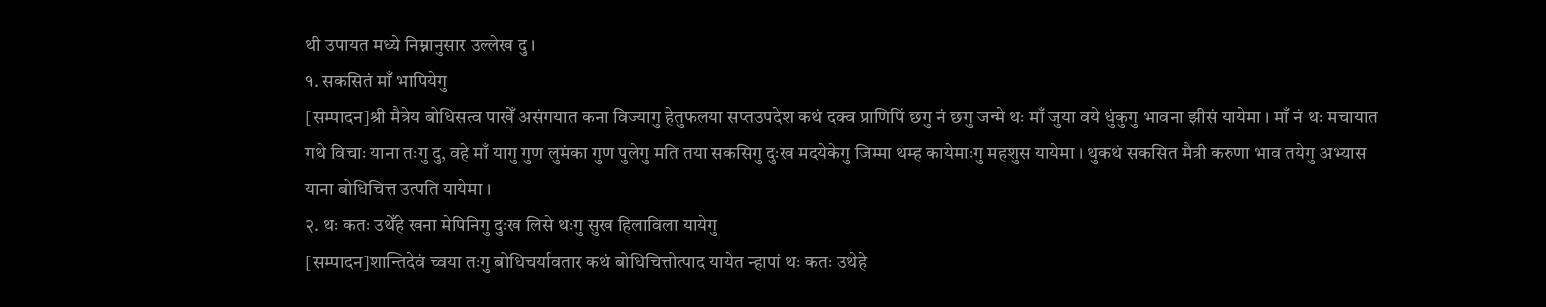थी उपायत मध्ये निम्नानुसार उल्लेख दु ।
१. सकसितं माँ भापियेगु
[सम्पादन]श्री मैत्रेय बोधिसत्व पाखेँ असंगयात कना विज्यागु हेतुफलया सप्तउपदेश कथं दक्व प्राणिपिं छगु नं छगु जन्मे थः माँ जुया वये धुंकुगु भावना झीसं यायेमा । माँ नं थः मचायात गथे विचाः याना तःगु दु, वहे माँ यागु गुण लुमंका गुण पुलेगु मति तया सकसिगु दुःख मदयेकेगु जिम्मा थम्ह कायेमाःगु महशुस यायेमा । थुकथं सकसित मैत्री करुणा भाव तयेगु अभ्यास याना बोधिचित्त उत्पति यायेमा ।
२. थः कतः उथेँहे खना मेपिनिगु दुःख लिसे थःगु सुख हिलाविला यायेगु
[सम्पादन]शान्तिदेवं च्वया तःगु बोधिचर्यावतार कथं बोधिचित्तोत्पाद यायेत न्हापां थः कतः उथेहे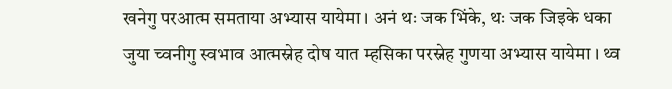खनेगु परआत्म समताया अभ्यास यायेमा । अनं थः जक भिंके, थः जक जिइके धका जुया च्वनीगु स्वभाव आत्मस्नेह दोष यात म्हसिका परस्नेह गुणया अभ्यास यायेमा । थ्व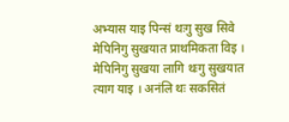अभ्यास याइ पिन्सं थःगु सुख सिवे मेपिनिगु सुखयात प्राथमिकता विइ । मेपिनिगु सुखया लागि थःगु सुखयात त्याग याइ । अनंलि थः सकसितं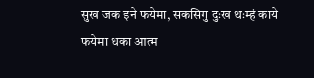सुख जक इने फयेमा, सकसिगु दुःख थःम्हं काये फयेमा धका आत्म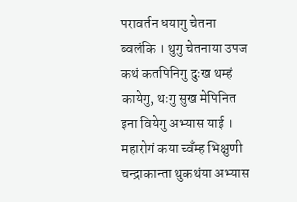परावर्तन धयागु चेतना ब्वलंकि । थुगु चेतनाया उपज कथं कतपिनिगु दुःख थम्हं कायेगु, थःगु सुख मेपिनित इना वियेगु अभ्यास याई । महारोगं कया च्वँम्ह भिक्षुणी चन्द्राकान्ता थुकथंया अभ्यास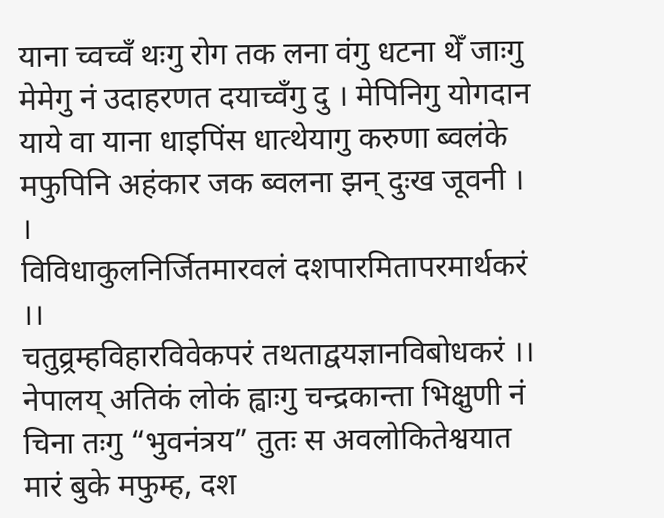याना च्वच्वँ थःगु रोग तक लना वंगु धटना थेँ जाःगु मेमेगु नं उदाहरणत दयाच्वँगु दु । मेपिनिगु योगदान याये वा याना धाइपिंस धात्थेयागु करुणा ब्वलंके मफुपिनि अहंकार जक ब्वलना झन् दुःख जूवनी । ।
विविधाकुलनिर्जितमारवलं दशपारमितापरमार्थकरं ।।
चतुव्र्रम्हविहारविवेकपरं तथताद्वयज्ञानविबोधकरं ।।
नेपालय् अतिकं लोकं ह्वाःगु चन्द्रकान्ता भिक्षुणी नं चिना तःगु “भुवनंत्रय” तुतः स अवलोकितेश्वयात मारं बुके मफुम्ह, दश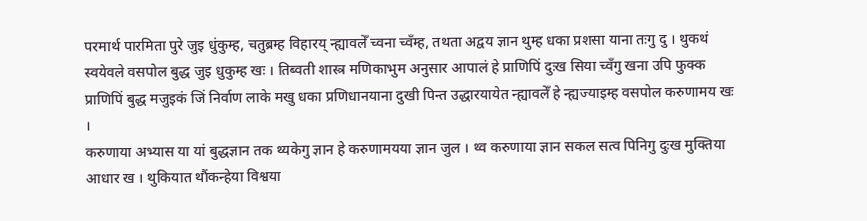परमार्थ पारमिता पुरे जुइ धुंकुम्ह, चतुब्रम्ह विहारय् न्ह्यावलेँ च्वना च्वँम्ह, तथता अद्वय ज्ञान थुम्ह धका प्रशसा याना तःगु दु । थुकथं स्वयेवले वसपोल बुद्ध जुइ धुकुम्ह खः । तिब्वती शास्त्र मणिकाभुम अनुसार आपालं हे प्राणिपिं दुःख सिया च्वँगु खना उपि फुक्क प्राणिपिं बुद्ध मजुइकं जिं निर्वाण लाके मखु धका प्रणिधानयाना दुखी पिन्त उद्धारयायेत न्ह्यावलेँ हे न्ह्यज्याइम्ह वसपोल करुणामय खः ।
करुणाया अभ्यास या यां बुद्धज्ञान तक थ्यकेगु ज्ञान हे करुणामयया ज्ञान जुल । थ्व करुणाया ज्ञान सकल सत्व पिनिगु दुःख मुक्तिया आधार ख । थुकियात थौंकन्हेया विश्वया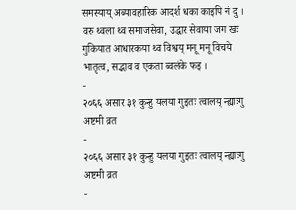समस्याय् अब्यावहारिक आदर्श धका काइपि नं दु । वरु थ्वला थ्व समाजसेवा, उद्धार सेवाया जग खः गुकियात आधारकया थ्व विश्वय् मनू मनू विचये भातृत्व, सद्भाव व एकता ब्वलंके फइ ।
-
२०६६ असार ३१ कुन्हु यलया गुइतः त्वालय् न्ह्याःगु अष्टमी व्रत
-
२०६६ असार ३१ कुन्हु यलया गुइतः त्वालय् न्ह्याःगु अष्टमी व्रत
-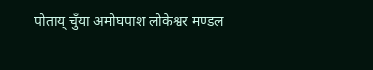पोताय् चुँया अमोघपाश लोकेश्वर मण्डल